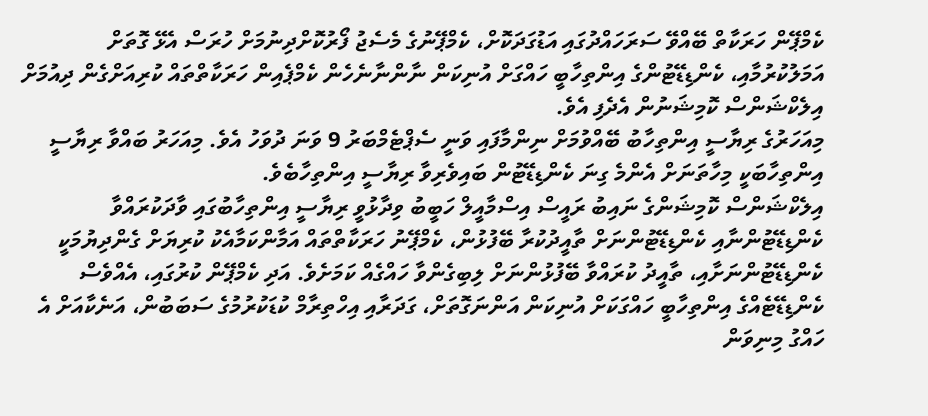ކެމްޕޭން ހަރަކާތް ބޭއްވޭ ސަރަހައްދުގައި އަޑުގަދަކޮށް، ކެމްޕޭނުގެ މެސެޖު ފޯރުކޮށްދިނުމަށް ހުރަސް އެޅޭ ގޮތަށް އަމަލުކުރުމާއި، ކެންޑިޑޭޓުންގެ އިންތިހާބީ ހައްގަށް އުނިކަން ނާންނާނެހެން ކެމްޕެއިން ހަރަކާތްތައް ކުރިއަށްގެން ދިއުމަށް އިލެކްޝަންސް ކޮމިޝަނުން އެދެފި އެވެ.
މިއަހަރުގެ ރިޔާސީ އިންތިހާބު ބޭއްވުމަށް ނިންމާފައި ވަނީ ސެޕްޓެމްބަރު 9 ވަނަ ދުވަހު އެވެ. މިއަހަރު ބައްވާ ރިޔާސީ އިންތިހާބަކީ މިހާތަނަށް އެންމެ ގިނަ ކެންޑިޑޭޓުން ބައިވެރިވާ ރިޔާސީ އިންތިހާބެވެ.
އިލެކްޝަންސް ކޮމިޝަންގެ ނައިބު ރައީސް އިސްމާއީލް ހަބީބު ވިދާޅުވީ ރިޔާސީ އިންތިހާބުގައި ވާދަކުރައްވާ ކެންޑިޑޭޓުންނާއި ކެންޑިޑޭޓުންނަށް ތާއީދުކުރާ ބޭފުޅުން، ކެމްޕޭނު ހަރަކާތްތައް އަމާންކަމާއެކު ކުރިޔަށް ގެންދިޔުމަކީ ކެންޑިޑޭޓުންނަށާއި، ތާއީދު ކުރައްވާ ބޭފުޅުންނަށް ލިބިގެންވާ ހައްގެއް ކަމަށެވެ. އަދި ކެމްޕޭން ކުރުގައި، އެއްވެސް ކެންޑިޑޭޓެއްގެ އިންތިހާބީ ހައްގަކަށް އުނިކަން އަންނަގޮތަށް، ގަދަރާއި އިހްތިރާމް ކުޑަކުރުމުގެ ސަބަބުން، އަނެކާއަށް އެ ހައްގު މިނިވަން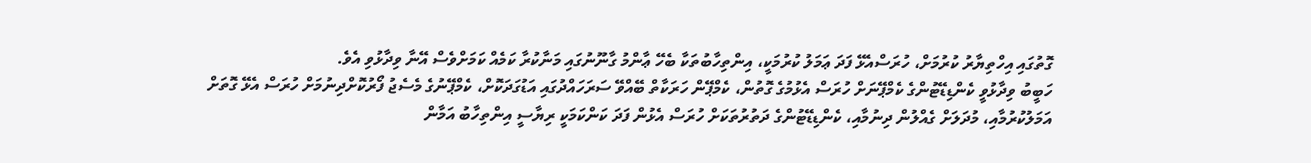ގޮތުގައި އިހްތިޔާރު ކުރުމަށް، ހުރަސްއެޅޭ ފަދަ ޢަމަލު ކުރުމަކީ، އިންތިހާބުތަކާ ބެހޭ ޢާންމު ގާނޫނުގައި މަނާކުރާ ކަމެއް ކަމަށްވެސް އޭނާ ވިދާޅުވި އެވެ.
ހަބީބު ވިދާޅުވީ ކެންޑިޑޭޓުންގެ ކެމްޕޭނަށް ހުރަސް އެޅުމުގެ ގޮތުން، ކެމްޕޭން ހަރަކާތް ބޭއްވޭ ސަރަހައްދުގައި އަޑުގަދަކޮށް، ކެމްޕޭނުގެ މެސެޖު ފޯރުކޮށްދިނުމަށް ހުރަސް އެޅޭ ގޮތަށް އަމަލުކުރުމާއި، މުދަލަށް ގެއްލުން ދިނުމާއި، ކެންޑިޑޭޓުންގެ ދަތުރުތަކަށް ހުރަސް އެޅުން ފަދަ ކަންކަމަކީ ރިޔާސީ އިންތިހާބު އަމާން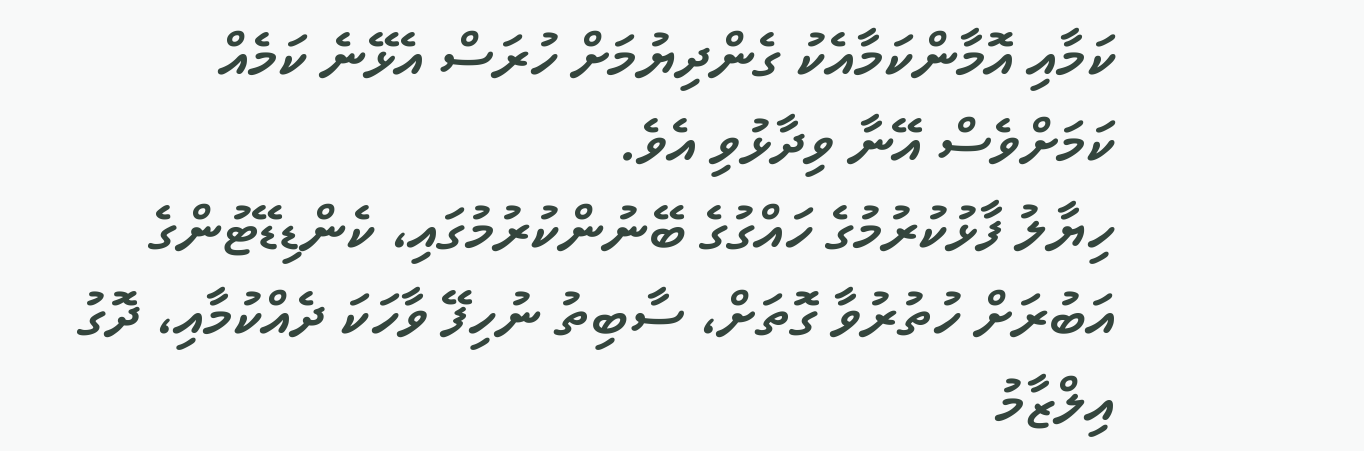ކަމާއި އޮމާންކަމާއެކު ގެންދިޔުމަށް ހުރަސް އެޅޭނެ ކަމެއް ކަމަށްވެސް އޭނާ ވިދާޅުވި އެވެ.
ހިޔާލު ފާޅުކުރުމުގެ ހައްގުގެ ބޭނުންކުރުމުގައި، ކެންޑިޑޭޓުންގެ އަބުރަށް ހުތުރުވާ ގޮތަށް، ސާބިތު ނުހިފޭ ވާހަކަ ދެއްކުމާއި، ދޮގު އިލްޒާމު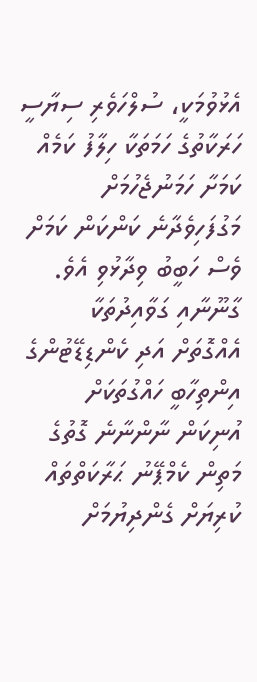އެޅުވުމަކީ، ސުލްހަވެރި ސިޔާސީ ހަރަކާތުގެ ހަމަތަކާ ހިލާފު ކަމެއް ކަމަށާ ހަމަނުޖެހުމަށް މަގުފަހިވެދާނެ ކަންކަން ކަމަށް ވެސް ހަބީބު ވިދާޅުވި އެވެ. ގާނޫނާއި ގަވާއިދުތަކާ އެއްގޮތަށް އަދި ކެންޑިޑޭޓުންގެ އިންތިހާބީ ހައްގުތަކަށް އުނިކަން ނާންނާނެ ގޮތުގެ މަތިން ކެމްޕޭނު ޙަރާކަތްތައް ކުރިޔަށް ގެންދިޔުމަށް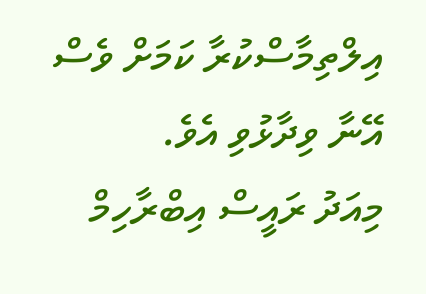އިލްތިމާސްކުރާ ކަމަށް ވެސް އޭނާ ވިދާޅުވި އެވެ.
މިއަދު ރައީސް އިބްރާހިމް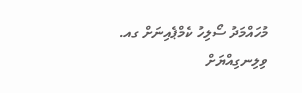މުހައްމަދު ސޯލިހު ކެމްޕެއިނަށް ގއ. ވިލިނގިއްޔަށް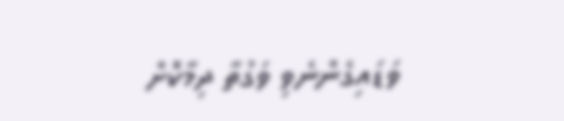ވަޑައިގެންނެވި ވަގުތާ ދިމާކޮށް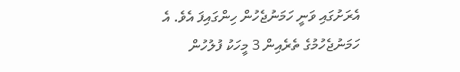އެރަށުގައި ވަނީ ހަމަނުޖެހުން ހިންގައިފަ އެވެ. އެ ހަމަނުޖެހުމުގެ ތެރެއިން 3 މީހަކު ފުލުހުން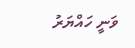ވަނީ ހައްޔަރު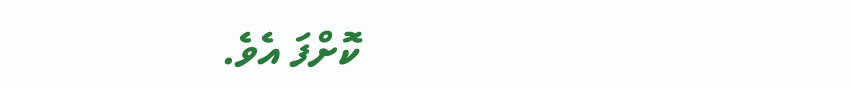ކޮށްފަ އެވެ.